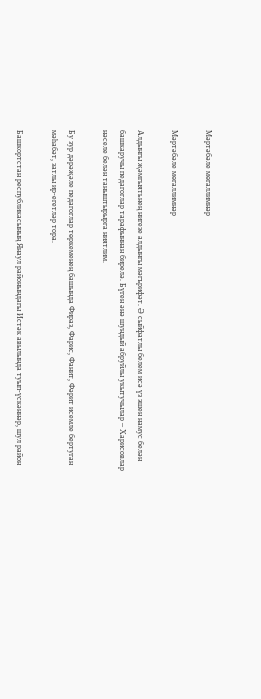Мәртәбәле мөгаллимнәр

Мәртәбәле мөгаллимнәр

Алдынгы җәмгыятьнең нигезе алдынгы мәгърифәт. Ә сыйфатлы белем исә үз эшен намус белән башкаручы педагоглар тарафыннан бирелә. Бүген әнә шундый абруйлы укытучылар – Харисовлар нәселе белән таныштырырга ниятлим.

Бу зур дәрәҗәле педагоглар төркеменең башында Фираз, Фарис, Фанит, Фәрит исемле бертуган мәһабәт, затлы ир-егетләр тора.

Башкортстан республикасының Янаул районындагы Истәк авылында туып-үскәннәр, шул район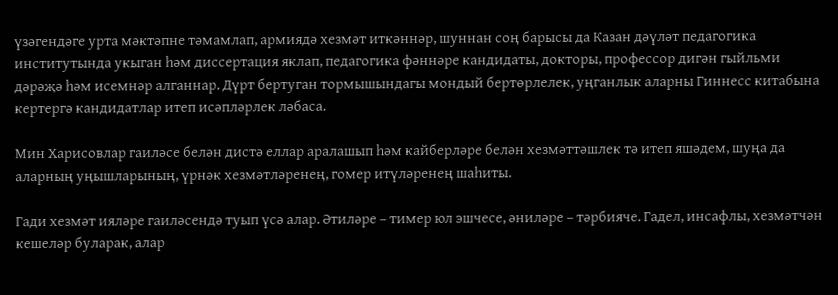үзәгендәге урта мәктәпне тәмамлап, армиядә хезмәт иткәннәр, шуннан соң барысы да Казан дәүләт педагогика институтында укыган һәм диссертация яклап, педагогика фәннәре кандидаты, докторы, профессор дигән гыйльми дәрәҗә һәм исемнәр алганнар. Дүрт бертуган тормышындагы мондый бертөрлелек, уңганлык аларны Гиннесс китабына кертергә кандидатлар итеп исәпләрлек ләбаса.

Мин Харисовлар гаиләсе белән дистә еллар аралашып һәм кайберләре белән хезмәттәшлек тә итеп яшәдем, шуңа да аларның уңышларының, үрнәк хезмәтләренең, гомер итүләренең шаһиты.

Гади хезмәт ияләре гаиләсендә туып үсә алар. Әтиләре – тимер юл эшчесе, әниләре – тәрбияче. Гадел, инсафлы, хезмәтчән кешеләр буларак, алар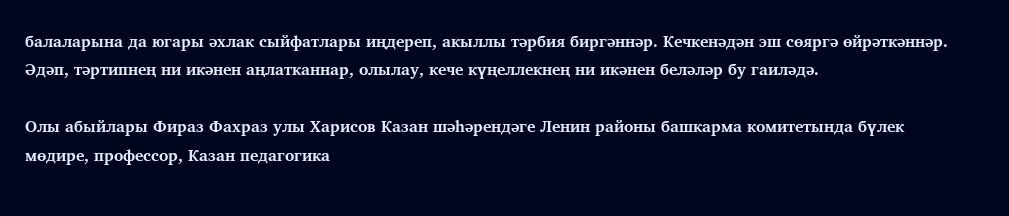балаларына да югары әхлак сыйфатлары иңдереп, акыллы тәрбия биргәннәр. Кечкенәдән эш сөяргә өйрәткәннәр. Әдәп, тәртипнең ни икәнен аңлатканнар, олылау, кече күңеллекнең ни икәнен беләләр бу гаиләдә.

Олы абыйлары Фираз Фахраз улы Харисов Казан шәһәрендәге Ленин районы башкарма комитетында бүлек мөдире, профессор, Казан педагогика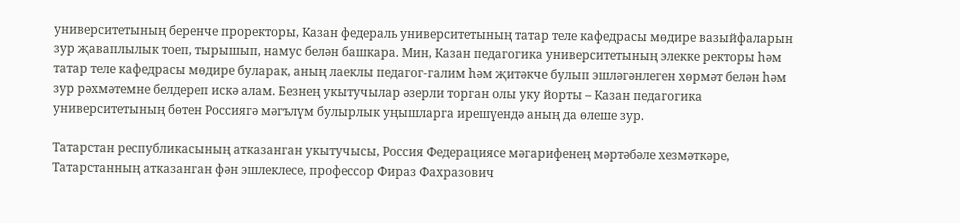университетының беренче проректоры, Казан федераль университетының татар теле кафедрасы мөдире вазыйфаларын зур җаваплылык тоеп, тырышып, намус белән башкара. Мин, Казан педагогика университетының элекке ректоры һәм татар теле кафедрасы мөдире буларак, аның лаеклы педагог-галим һәм җитәкче булып эшләгәнлеген хөрмәт белән һәм зур рәхмәтемне белдереп искә алам. Безнең укытучылар әзерли торган олы уку йорты – Казан педагогика университетының бөтен Россиягә мәгълүм булырлык уңышларга ирешүендә аның да өлеше зур.

Татарстан республикасының атказанган укытучысы, Россия Федерациясе мәгарифенең мәртәбәле хезмәткәре, Татарстанның атказанган фән эшлеклесе, профессор Фираз Фахразович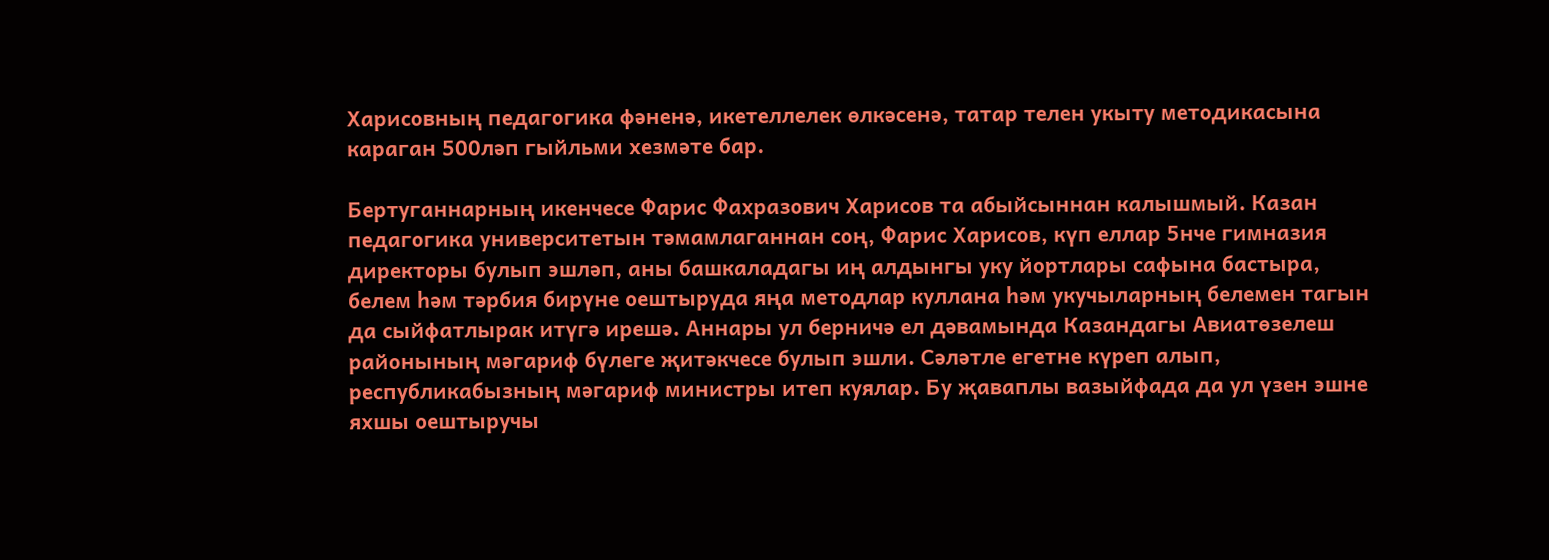Харисовның педагогика фәненә, икетеллелек өлкәсенә, татар телен укыту методикасына караган 500ләп гыйльми хезмәте бар.

Бертуганнарның икенчесе Фарис Фахразович Харисов та абыйсыннан калышмый. Казан педагогика университетын тәмамлаганнан соң, Фарис Харисов, күп еллар 5нче гимназия директоры булып эшләп, аны башкаладагы иң алдынгы уку йортлары сафына бастыра, белем һәм тәрбия бирүне оештыруда яңа методлар куллана һәм укучыларның белемен тагын да сыйфатлырак итүгә ирешә. Аннары ул берничә ел дәвамында Казандагы Авиатөзелеш районының мәгариф бүлеге җитәкчесе булып эшли. Сәләтле егетне күреп алып, республикабызның мәгариф министры итеп куялар. Бу җаваплы вазыйфада да ул үзен эшне яхшы оештыручы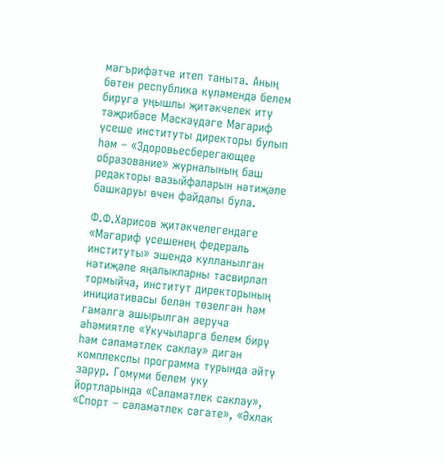мәгърифәтче итеп таныта. Аның бөтен республика күләмендә белем бирүгә уңышлы җитәкчелек итү тәҗрибәсе Мәскәүдәге Мәгариф үсеше институты директоры булып һәм – «Здоровьесберегающее образование» журналының баш редакторы вазыйфаларын нәтиҗәле башкаруы өчен файдалы була.

Ф.Ф.Харисов җитәкчелегендәге «Мәгариф үсешенең федераль институты» эшендә кулланылган нәтиҗәле яңалыкларны тасвирлап тормыйча, институт директорының инициативасы белән төзелгән һәм гамәлгә ашырылган аеруча әһәмиятле «Укучыларга белем бирү һәм сәламәтлек саклау» дигән комплекслы программа турында әйтү зарур. Гомуми белем уку йортларында «Сәламәтлек саклау», «Спорт – сәламәтлек сәгате», «Әхлак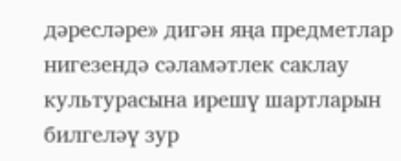дәресләре» дигән яңа предметлар нигезендә сәламәтлек саклау культурасына ирешү шартларын билгеләү зур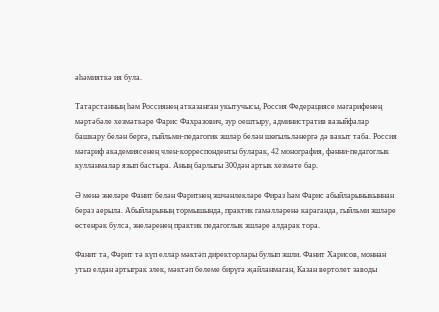әһәмияткә ия була.

Татарстанның һәм Россиянең атказанган укытучысы, Россия Федерациясе мәгарифенең мәртәбәле хезмәткәре Фарис Фахразович, зур оештыру, административ вазыйфалар башкару белән бергә, гыйльми-педагогик эшләр белән шөгыльләнергә дә вакыт таба. Россия мәгариф академиясенең член-корреспонденты буларак, 42 монография, фәнни-педагоглык кулланмалар язып бастыра. Аның барлыгы 300дән артык хезмәте бар.

Ә менә энеләре Фанит белән Фәритнең эшчәнлекләре Фираз һәм Фарис абыйларыныкыннан бераз аерыла. Абыйларының тормышында, практик гамәлләренә караганда, гыйльми эшләре өстенрәк булса, энеләренең практик педагоглык эшләре алдарак тора.

Фанит та, Фәрит тә күп еллар мәктәп директорлары булып эшли. Фанит Харисов, моннан утыз елдан артыграк элек, мәктәп белеме бирүгә җайланмаган, Казан вертолет заводы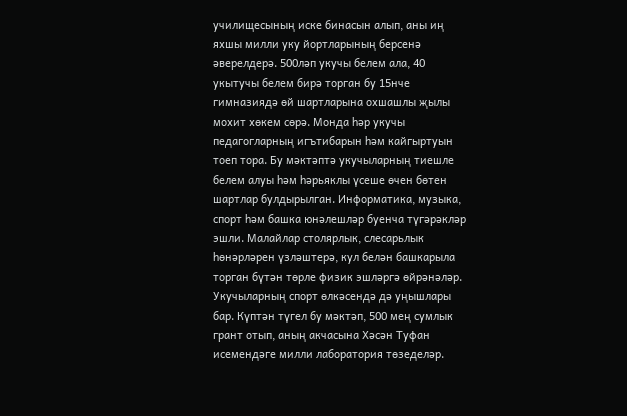училищесының иске бинасын алып, аны иң яхшы милли уку йортларының берсенә әверелдерә. 500ләп укучы белем ала, 40 укытучы белем бирә торган бу 15нче гимназиядә өй шартларына охшашлы җылы мохит хөкем сөрә. Монда һәр укучы педагогларның игътибарын һәм кайгыртуын тоеп тора. Бу мәктәптә укучыларның тиешле белем алуы һәм һәрьяклы үсеше өчен бөтен шартлар булдырылган. Информатика, музыка, спорт һәм башка юнәлешләр буенча түгәрәкләр эшли. Малайлар столярлык, слесарьлык һөнәрләрен үзләштерә, кул белән башкарыла торган бүтән төрле физик эшләргә өйрәнәләр. Укучыларның спорт өлкәсендә дә уңышлары бар. Күптән түгел бу мәктәп, 500 мең сумлык грант отып, аның акчасына Хәсән Туфан исемендәге милли лаборатория төзеделәр.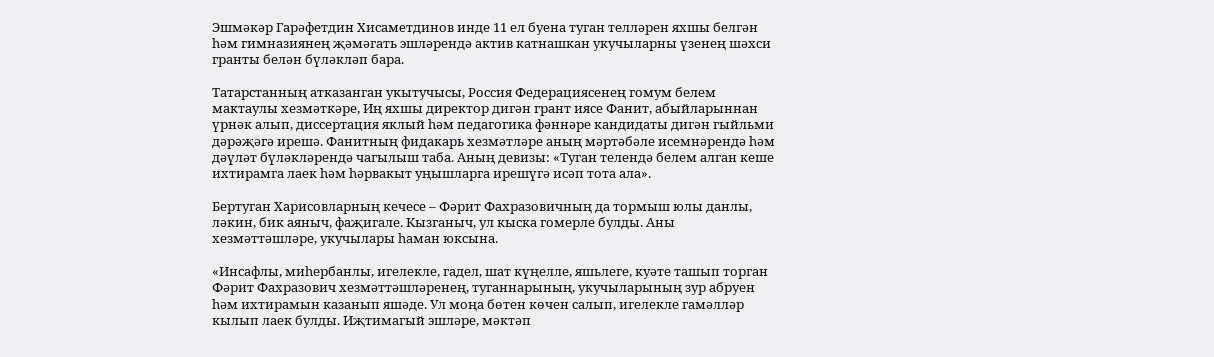Эшмәкәр Гарәфетдин Хисаметдинов инде 11 ел буена туган телләрен яхшы белгән һәм гимназиянең җәмәгать эшләрендә актив катнашкан укучыларны үзенең шәхси гранты белән бүләкләп бара.

Татарстанның атказанган укытучысы, Россия Федерациясенең гомум белем мактаулы хезмәткәре, Иң яхшы директор дигән грант иясе Фанит, абыйларыннан үрнәк алып, диссертация яклый һәм педагогика фәннәре кандидаты дигән гыйльми дәрәҗәгә ирешә. Фанитның фидакарь хезмәтләре аның мәртәбәле исемнәрендә һәм дәүләт бүләкләрендә чагылыш таба. Аның девизы: «Туган телендә белем алган кеше ихтирамга лаек һәм һәрвакыт уңышларга ирешүгә исәп тота ала».

Бертуган Харисовларның кечесе – Фәрит Фахразовичның да тормыш юлы данлы, ләкин, бик аяныч, фаҗигале. Кызганыч, ул кыска гомерле булды. Аны хезмәттәшләре, укучылары һаман юксына.

«Инсафлы, миһербанлы, игелекле, гадел, шат күңелле, яшьлеге, куәте ташып торган Фәрит Фахразович хезмәттәшләренең, туганнарының, укучыларының зур абруен һәм ихтирамын казанып яшәде. Ул моңа бөтен көчен салып, игелекле гамәлләр кылып лаек булды. Иҗтимагый эшләре, мәктәп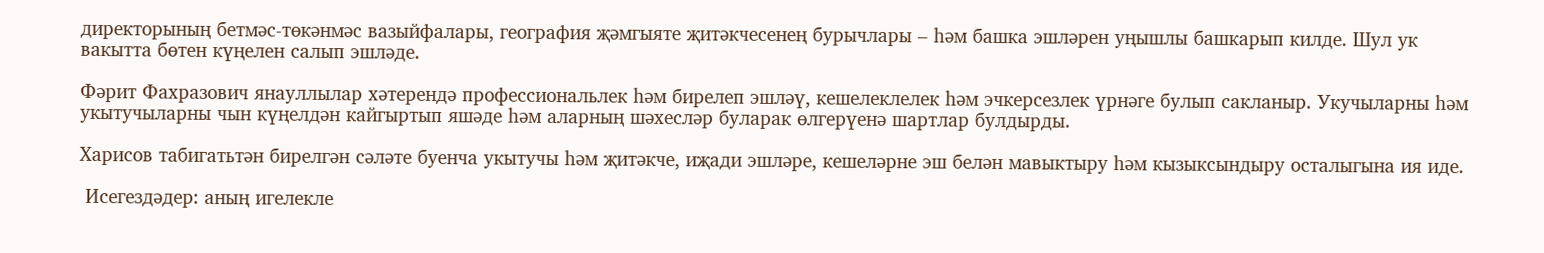директорының бетмәс-төкәнмәс вазыйфалары, география җәмгыяте җитәкчесенең бурычлары – һәм башка эшләрен уңышлы башкарып килде. Шул ук вакытта бөтен күңелен салып эшләде.

Фәрит Фахразович янауллылар хәтерендә профессиональлек һәм бирелеп эшләү, кешелеклелек һәм эчкерсезлек үрнәге булып сакланыр. Укучыларны һәм укытучыларны чын күңелдән кайгыртып яшәде һәм аларның шәхесләр буларак өлгерүенә шартлар булдырды.

Харисов табигатьтән бирелгән сәләте буенча укытучы һәм җитәкче, иҗади эшләре, кешеләрне эш белән мавыктыру һәм кызыксындыру осталыгына ия иде.

 Исегездәдер: аның игелекле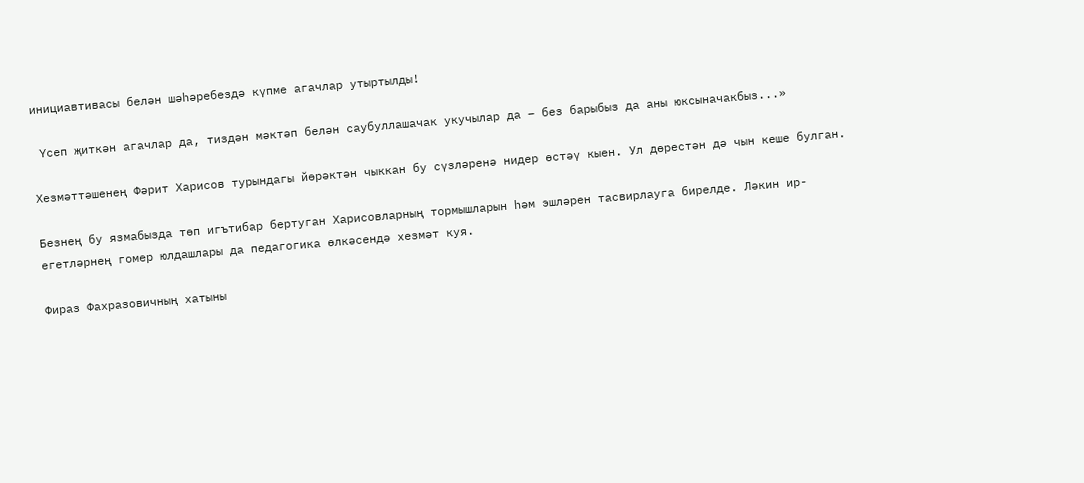инициавтивасы белән шәһәребездә күпме агачлар утыртылды!

 Үсеп җиткән агачлар да, тиздән мәктәп белән саубуллашачак укучылар да – без барыбыз да аны юксыначакбыз...»

Хезмәттәшенең Фәрит Харисов турындагы йөрәктән чыккан бу сүзләренә нидер өстәү кыен. Ул дөрестән дә чын кеше булган.

Безнең бу язмабызда төп игътибар бертуган Харисовларның тормышларын һәм эшләрен тасвирлауга бирелде. Ләкин ир-егетләрнең гомер юлдашлары да педагогика өлкәсендә хезмәт куя.

Фираз Фахразовичның хатыны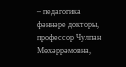– педагогика фәннәре докторы, профессор Чулпан Мөхәррәмовна,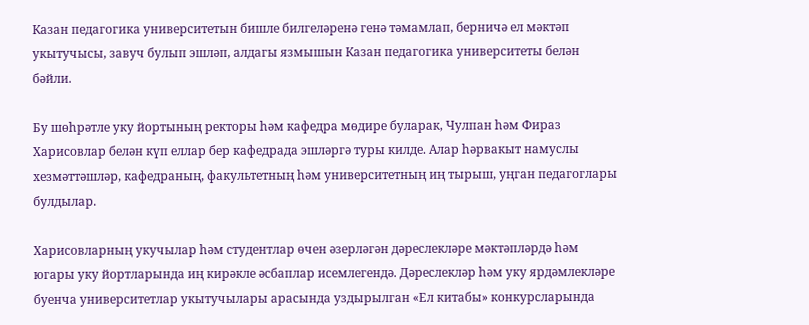Казан педагогика университетын бишле билгеләренә генә тәмамлап, берничә ел мәктәп укытучысы, завуч булып эшләп, алдагы язмышын Казан педагогика университеты белән бәйли.

Бу шөһрәтле уку йортының ректоры һәм кафедра мөдире буларак, Чулпан һәм Фираз Харисовлар белән күп еллар бер кафедрада эшләргә туры килде. Алар һәрвакыт намуслы хезмәттәшләр, кафедраның, факультетның һәм университетның иң тырыш, уңган педагоглары булдылар.

Харисовларның укучылар һәм студентлар өчен әзерләгән дәреслекләре мәктәпләрдә һәм югары уку йортларында иң кирәкле әсбаплар исемлегендә. Дәреслекләр һәм уку ярдәмлекләре буенча университетлар укытучылары арасында уздырылган «Ел китабы» конкурсларында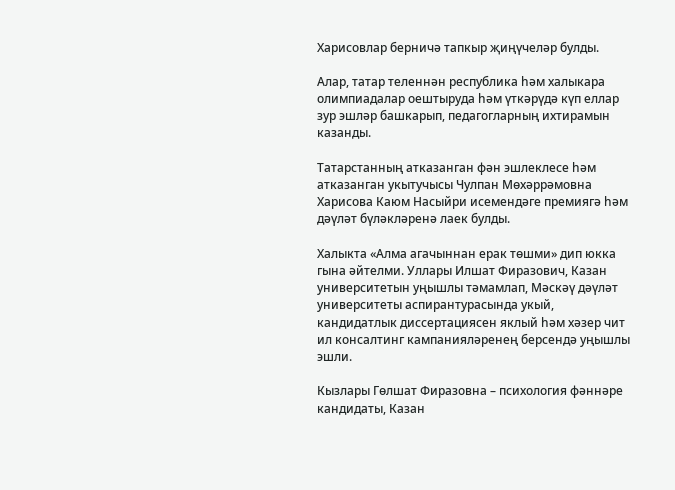Харисовлар берничә тапкыр җиңүчеләр булды.

Алар, татар теленнән республика һәм халыкара олимпиадалар оештыруда һәм үткәрүдә күп еллар зур эшләр башкарып, педагогларның ихтирамын казанды.

Татарстанның атказанган фән эшлеклесе һәм атказанган укытучысы Чулпан Мөхәррәмовна Харисова Каюм Насыйри исемендәге премиягә һәм дәүләт бүләкләренә лаек булды.

Халыкта «Алма агачыннан ерак төшми» дип юкка гына әйтелми. Уллары Илшат Фиразович, Казан университетын уңышлы тәмамлап, Мәскәү дәүләт университеты аспирантурасында укый, кандидатлык диссертациясен яклый һәм хәзер чит ил консалтинг кампанияләренең берсендә уңышлы эшли.

Кызлары Гөлшат Фиразовна – психология фәннәре кандидаты, Казан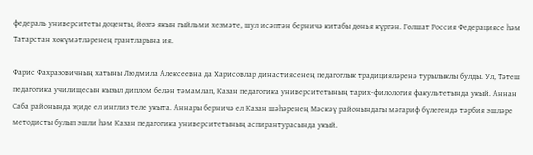федераль университеты доценты, йөзгә якын гыйльми хезмәте, шул исәптән берничә китабы дөнья күргән. Гөлшат Россия Федерациясе һәм Татарстан хөкүмәтләренең грантларына ия.

Фарис Фахразовичның хатыны Людмила Алексеевна да Харисовлар династиясенең педагоглык традицияләренә турылыклы булды. Ул, Тәтеш педагогика училищесын кызыл диплом белән тәмамлап, Казан педагогика университетының тарих-филология факультетында укый. Аннан Саба районында җиде ел инглиз теле укыта. Аннары берничә ел Казан шәһәренең Мәскәү районындагы мәгариф бүлегендә тәрбия эшләре методисты булып эшли һәм Казан педагогика университетының аспирантурасында укый.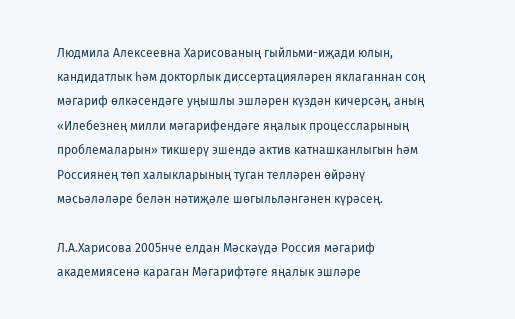Людмила Алексеевна Харисованың гыйльми-иҗади юлын, кандидатлык һәм докторлык диссертацияләрен яклаганнан соң мәгариф өлкәсендәге уңышлы эшләрен күздән кичерсәң, аның «Илебезнең милли мәгарифендәге яңалык процессларының проблемаларын» тикшерү эшендә актив катнашканлыгын һәм Россиянең төп халыкларының туган телләрен өйрәнү мәсьәләләре белән нәтиҗәле шөгыльләнгәнен күрәсең.

Л.А.Харисова 2005нче елдан Мәскәүдә Россия мәгариф академиясенә караган Мәгарифтәге яңалык эшләре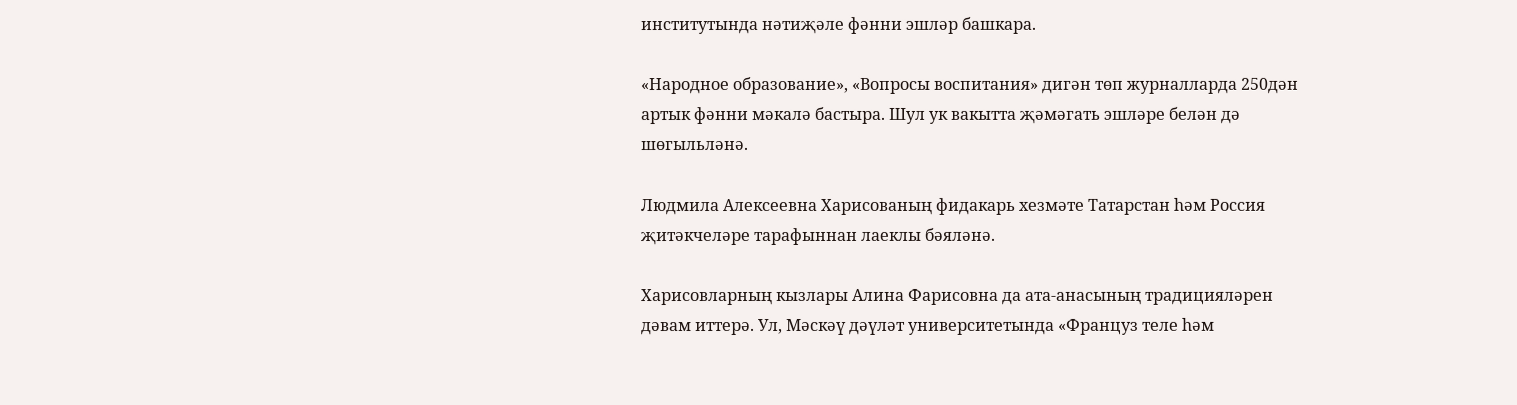институтында нәтиҗәле фәнни эшләр башкара.

«Народное образование», «Вопросы воспитания» дигән төп журналларда 250дән артык фәнни мәкалә бастыра. Шул ук вакытта җәмәгать эшләре белән дә шөгыльләнә.

Людмила Алексеевна Харисованың фидакарь хезмәте Татарстан һәм Россия җитәкчеләре тарафыннан лаеклы бәяләнә.

Харисовларның кызлары Алина Фарисовна да ата-анасының традицияләрен дәвам иттерә. Ул, Мәскәү дәүләт университетында «Француз теле һәм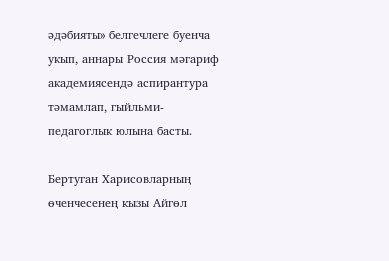әдәбияты» белгечлеге буенча укып, аннары Россия мәгариф академиясендә аспирантура тәмамлап, гыйльми-педагоглык юлына басты.

Бертуган Харисовларның өченчесенең кызы Айгөл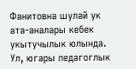Фанитовна шулай ук ата-аналары кебек укытучылык юлында. Ул, югары педагоглык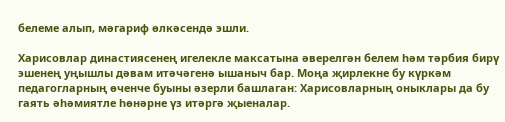белеме алып, мәгариф өлкәсендә эшли.

Харисовлар династиясенең игелекле максатына әверелгән белем һәм тәрбия бирү эшенең уңышлы дәвам итәчәгенә ышаныч бар. Моңа җирлекне бу күркәм педагогларның өченче буыны әзерли башлаган: Харисовларның оныклары да бу гаять әһәмиятле һөнәрне үз итәргә җыеналар.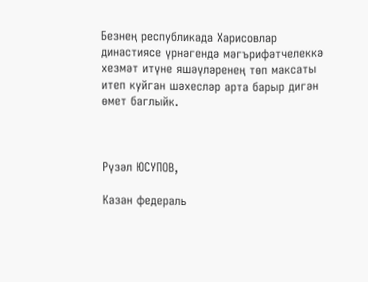Безнең республикада Харисовлар династиясе үрнәгендә мәгърифәтчелеккә хезмәт итүне яшәүләренең төп максаты итеп куйган шәхесләр арта барыр дигән өмет баглыйк.



Рүзәл ЮСУПОВ,

Казан федераль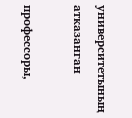университетының атказанган

профессоры,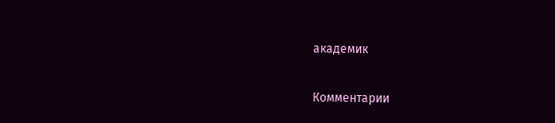академик

Комментарии